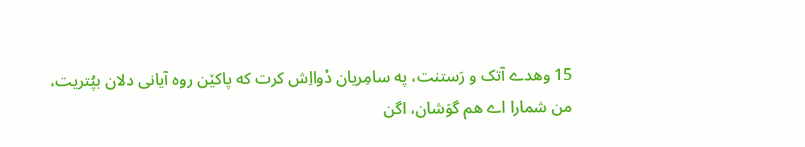15 وهدے آتک و رَستنت، په سامِریان دْوااِش کرت که پاکێن روه آیانی دلان بپُتریت،
من شمارا اے هم گوَشان، اگن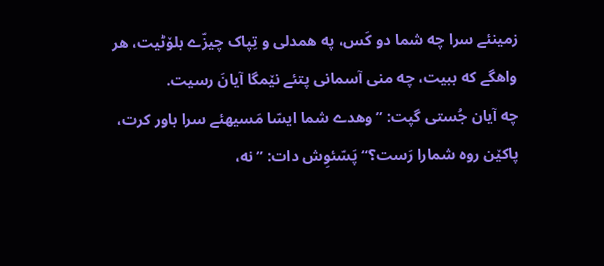زمینئے سرا چه شما دو کَس، په همدلی و تِپاک چیزّے بلۆٹیت، هر واهگے که ببیت، چه منی آسمانی پتئے نێمگا آیانَ رسیت.
چه آیان جُستی گپت: ”وهدے شما ایسّا مَسیهئے سرا باور کرت، پاکێن روه شمارا رَست؟“ پَسّئوِش دات: ”نه،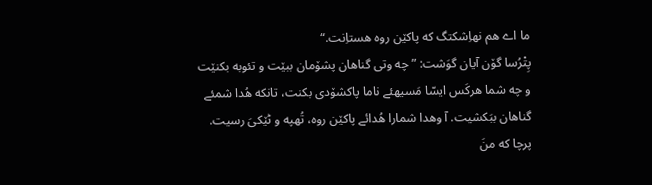ما اے هم نهاِشکتگ که پاکێن روه هستاِنت.“
پِتْرُسا گۆن آیان گوَشت: ”چه وتی گناهان پشۆمان ببێت و تئوبه بکنێت و چه شما هرکَس ایسّا مَسیهئے ناما پاکشۆدی بکنت، تانکه هُدا شمئے گناهان ببَکشیت. آ وهدا شمارا هُدائے پاکێن روه، تُهپه و ٹێکیَ رسیت.
پرچا که منَ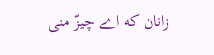زانان که اے چیزّ منی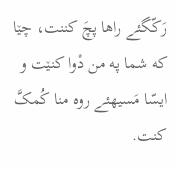رَکّگئے راها پچَ کننت، چێا که شما په من دْوا کنێت و ایسّا مَسیهئے روه منا کُمکَّ کنت.